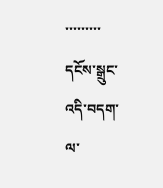་་་་་་་་་དངོས་སྒྲུང་འདི་བདག་ལ་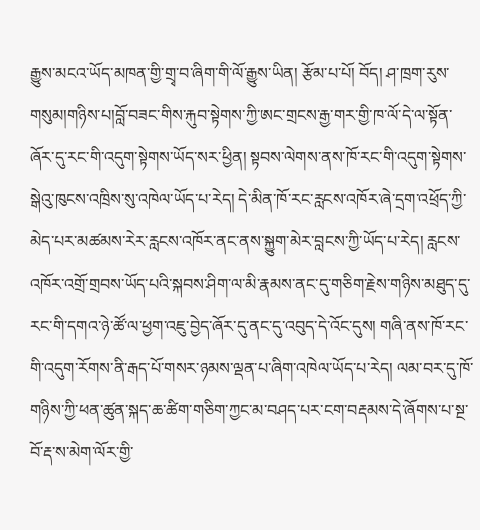རྒྱུས་མངའ་ཡོད་མཁན་གྱི་གྲྭ་བ་ཞིག་གི་ལོ་རྒྱུས་ཡིན། རྩོམ་པ་པོ། བོད། ཤ་ཁྲག་རུས་གསུམ།གཉིས་པ།བློ་བཟང་གིས་རྐུབ་སྟེགས་ཀྱི་ཨང་གྲངས་རྒྱ་གར་གྱི་ཁ་ལོ་དེ་ལ་སྟོན་ཞོར་དུ་རང་གི་འདུག་སྟེགས་ཡོད་སར་ཕྱིན། སྟབས་ལེགས་ནས་ཁོ་རང་གི་འདུག་སྟེགས་སྒེའུ་ཁུངས་འཁྲིས་སུ་འཁེལ་ཡོད་པ་རེད། དེ་མིན་ཁོ་རང་རླངས་འཁོར་ཞེ་དྲག་འཕྲོད་ཀྱི་མེད་པར་མཚམས་རེར་རླངས་འཁོར་ནང་ནས་སྐྱུག་མེར་བླངས་ཀྱི་ཡོད་པ་རེད། རླངས་འཁོར་འགྲོ་གྲབས་ཡོད་པའི་སྐབས་ཤིག་ལ་མི་རྣམས་ནང་དུ་གཅིག་རྗེས་གཉིས་མཐུད་དུ་རང་གི་དགའ་ཉེ་ཚོ་ལ་ཕྱག་འཇུ་བྱེད་ཞོར་དུ་ནང་དུ་འབུད་དེ་འོང་དུས། གཞི་ནས་ཁོ་རང་གི་འདུག་རོགས་ནི་རྒད་པོ་གསར་ཉམས་ལྡན་པ་ཞིག་འཁེལ་ཡོད་པ་རེད། ལམ་བར་དུ་ཁོ་གཉིས་ཀྱི་ཕན་ཚུན་སྐད་ཆ་ཚིག་གཅིག་ཀྱང་མ་བཤད་པར་ངག་བརྡམས་དེ་ཞོགས་པ་སྔ་བོ་རྡ་ས་མེག་ལོར་གྱི་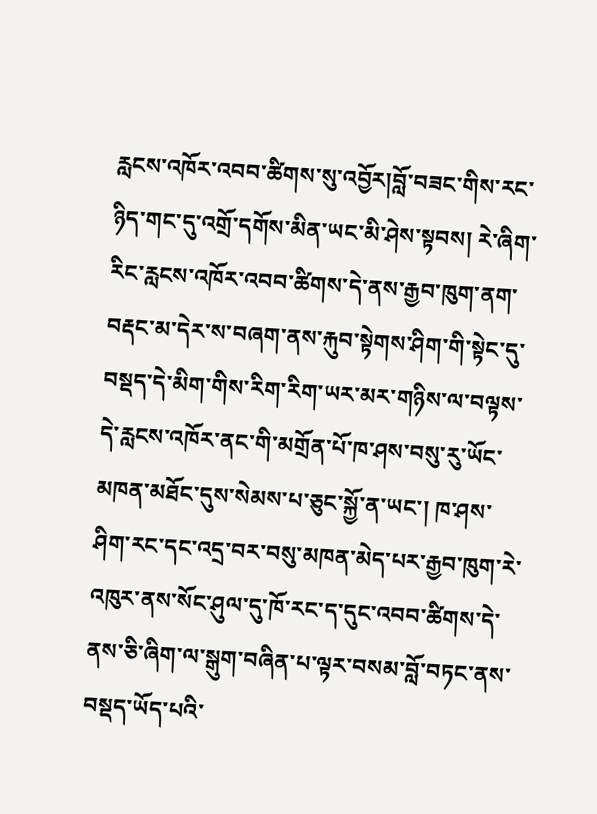རླངས་འཁོར་འབབ་ཚིགས་སུ་འབྱོར།བློ་བཟང་གིས་རང་ཉིད་གང་དུ་འགྲོ་དགོས་མིན་ཡང་མི་ཤེས་སྟབས། རེ་ཞིག་རིང་རླངས་འཁོར་འབབ་ཚིགས་དེ་ནས་རྒྱབ་ཁུག་ནག་བརྡང་མ་དེར་ས་བཞག་ནས་རྐུབ་སྟེགས་ཤིག་གི་སྟེང་དུ་བསྡད་དེ་མིག་གིས་རིག་རིག་ཡར་མར་གཉིས་ལ་བལྟས་དེ་རླངས་འཁོར་ནང་གི་མགྲོན་པོ་ཁ་ཤས་བསུ་རུ་ཡོང་མཁན་མཐོང་དུས་སེམས་པ་ཅུང་སྐྱོ་ན་ཡང་། ཁ་ཤས་ཤིག་རང་དང་འདྲ་བར་བསུ་མཁན་མེད་པར་རྒྱབ་ཁུག་རེ་འཁུར་ནས་སོང་ཤུལ་དུ་ཁོ་རང་ད་དུང་འབབ་ཚིགས་དེ་ནས་ཅི་ཞིག་ལ་སྒུག་བཞིན་པ་ལྟར་བསམ་བློ་བཏང་ནས་བསྡད་ཡོད་པའི་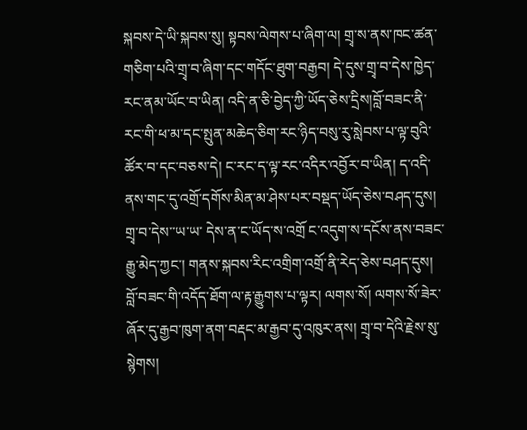སྐབས་དེ་ཡི་སྐབས་སུ། སྟབས་ལེགས་པ་ཞིག་ལ། གྲྭ་ས་ནས་ཁང་ཚན་གཅིག་པའི་གྲྭ་བ་ཞིག་དང་གདོང་ཐུག་བརྒྱབ། དེ་དུས་གྲྭ་བ་དེས་ཁྱེད་རང་ནམ་ཡོང་བ་ཡིན། འདི་ན་ཅི་བྱེད་ཀྱི་ཡོད་ཅེས་དྲིས།བློ་བཟང་ནི་རང་གི་ཕ་མ་དང་སྤུན་མཆེད་ཅིག་རང་ཉིད་བསུ་རུ་སླེབས་པ་ལྟ་བུའི་ཚོར་བ་དང་བཅས་དེ། ང་རང་ད་ལྟ་རང་འདིར་འབྱོར་བ་ཡིན། ད་འདི་ནས་གང་དུ་འགྲོ་དགོས་མིན་མ་ཤེས་པར་བསྡད་ཡོད་ཅེས་བཤད་དུས། གྲྭ་བ་དེས་་ཡ་ཡ་ དེས་ན་ང་ཡོད་ས་འགྲོ ང་འདུག་ས་དངོས་ནས་བཟང་རྒྱུ་མེད་ཀྱང་། གནས་སྐབས་རིང་འགྲིག་འགྲོ་ནི་རེད་ཅེས་བཤད་དུས། བློ་བཟང་གི་འདོད་ཐོག་ལ་རྟ་རྒྱུགས་པ་ལྟར། ལགས་སོ། ལགས་སོ་ཟེར་ཞོར་དུ་རྒྱབ་ཁུག་ནག་བརྡང་མ་རྒྱབ་དུ་འཁུར་ནས། གྲྭ་བ་དེའི་རྗེས་སུ་སྙེགས།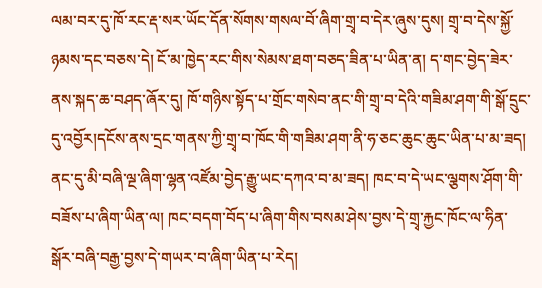ལམ་བར་དུ་ཁོ་རང་རྡ་སར་ཡོང་དོན་སོགས་གསལ་བོ་ཞིག་གྲྭ་བ་དེར་ཞུས་དུས། གྲྭ་བ་དེས་སྐྱོ་ཉམས་དང་བཅས་དེ། ངོ་མ་ཁྱེད་རང་གིས་སེམས་ཐག་བཅད་ཟིན་པ་ཡིན་ན། ད་གང་བྱེད་ཟེར་ནས་སྐད་ཆ་བཤད་ཞོར་དུ། ཁོ་གཉིས་སྟོད་པ་གྲོང་གསེབ་ནང་གི་གྲྭ་བ་དེའི་གཟིམ་ཤག་གི་སྒོ་དྲུང་དུ་འབྱོར།དངོས་ནས་དྲང་གནས་ཀྱི་གྲྭ་བ་ཁོང་གི་གཟིམ་ཤག་ནི་ཧ་ཅང་ཆུང་ཆུང་ཡིན་པ་མ་ཟད། ནང་དུ་མི་བཞི་ལྔ་ཞིག་ལྷན་འཛོམ་བྱེད་རྒྱུ་ཡང་དཀའ་བ་མ་ཟད། ཁང་བ་དེ་ཡང་ལྕགས་ཤོག་གི་བཟོས་པ་ཞིག་ཡིན་ལ། ཁང་བདག་བོད་པ་ཞིག་གིས་བསམ་ཤེས་བྱས་དེ་གྲྭ་རྐྱང་ཁོང་ལ་ཧིན་སྒོར་བཞི་བརྒྱ་བྱས་དེ་གཡར་བ་ཞིག་ཡིན་པ་རེད།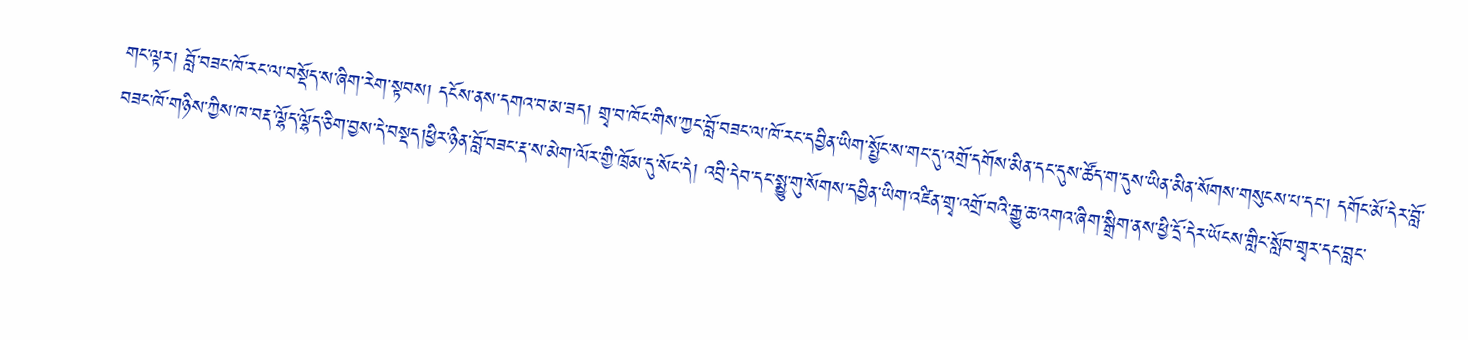གང་ལྟར། བློ་བཟང་ཁོ་རང་ལ་བསྡོད་ས་ཞིག་རེག་སྟབས། དངོས་ནས་དགའ་བ་མ་ཟད། གྲྭ་བ་ཁོང་གིས་ཀྱང་བློ་བཟང་ལ་ཁོ་རང་དབྱིན་ཡིག་སྤྱོང་ས་གང་དུ་འགྲོ་དགོས་མིན་དང་དུས་ཚོད་ག་དུས་ཡིན་མིན་སོགས་གསུངས་པ་དང་། དགོང་མོ་དེར་བློ་བཟང་ཁོ་གཉིས་ཀྱིས་ཁ་བརྡ་ལྷོད་ལྷོད་ཅིག་བྱས་དེ་བསྡད།ཕྱིར་ཉིན་བློ་བཟང་རྡ་ས་མེག་ལོར་གྱི་ཁྲོམ་དུ་སོང་དེ། འབྲི་དེབ་དང་སྨྱུ་གུ་སོགས་དབྱིན་ཡིག་འཛིན་གྲྭ་འགྲོ་བའི་རྒྱུ་ཆ་འགའ་ཞིག་སྒྲིག་ནས་ཕྱི་དྲོ་དེར་ཡོངས་གླིང་སློབ་གྲྭར་དང་བླང་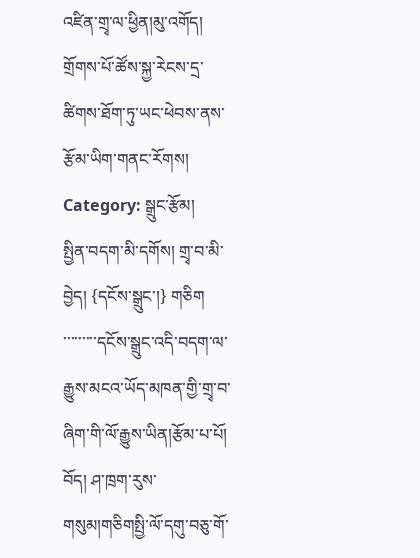འཛིན་གྲྭ་ལ་ཕྱིན།མུ་འགོད། གྲོགས་པོ་ཚོས་སྐྱ་རེངས་དྲ་ཚིགས་ཐོག་ཏུ་ཡང་ཕེབས་ནས་རྩོམ་ཡིག་གནང་རོགས།
Category: སྒྲུང་རྩོམ།
སྤྱིན་བདག་མི་དགོས། གྲྭ་བ་མི་བྱེད། {དངོས་སྒྲུང་།} གཅིག
་་་་་་་་་དངོས་སྒྲུང་འདི་བདག་ལ་རྒྱུས་མངའ་ཡོད་མཁན་གྱི་གྲྭ་བ་ཞིག་གི་ལོ་རྒྱུས་ཡིན།རྩོམ་པ་པོ། བོད། ཤ་ཁྲག་རུས་གསུམ།གཅིགསྤྱི་ལོ་དགུ་བཅུ་གོ་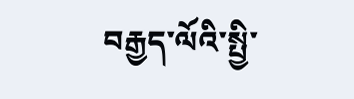བརྒྱད་ལོའི་སྤྱི་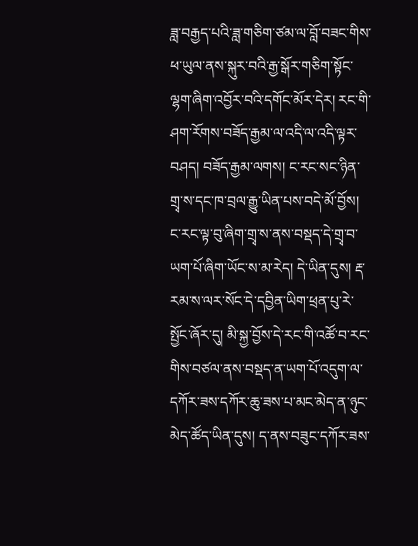ཟླ་བརྒྱད་པའི་ཟླ་གཅིག་ཙམ་ལ་བློ་བཟང་གིས་ཕ་ཡུལ་ནས་སྐུར་བའི་རྒྱ་སྒོར་གཅིག་སྟོང་ལྷག་ཞིག་འབྱོར་བའི་དགོང་མོར་དེར། རང་གི་ཤག་རོགས་བཟོད་རྒྱམ་ལ་འདི་ལ་འདི་ལྟར་བཤད། བཟོད་རྒྱམ་ལགས། ང་རང་སང་ཉིན་གྲྭ་ས་དང་ཁ་བྲལ་རྒྱུ་ཡིན་པས་བདེ་མོ་བྱོས། ང་རང་ལྟ་བུ་ཞིག་གྲྭ་ས་ནས་བསྡད་དེ་གྲྭ་བ་ཡག་པོ་ཞིག་ཡོང་ས་མ་རེད། དེ་ཡིན་དུས། རྡ་རམ་ས་ལར་སོང་དེ་དབྱིན་ཡིག་ཕྲན་པུ་རེ་སྤྱོང་ཞོར་དུ། མི་སྐྱ་བྱོས་དེ་རང་གི་འཚོ་བ་རང་གིས་བཙལ་ནས་བསྡད་ན་ཡག་པོ་འདུག་ལ་དཀོར་ཟས་དཀོར་ཆུ་ཟས་པ་མང་མེད་ན་ཉུང་མེད་ཚོད་ཡིན་དུས། ད་ནས་བཟུང་དཀོར་ཟས་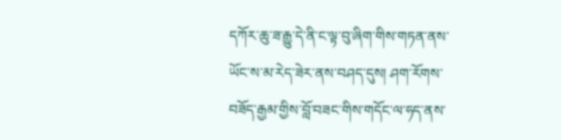དཀོར་ཆུ་ཟ་རྒྱུ་དེ་ནི་ང་ལྟ་བུ་ཞིག་གིས་གཏན་ནས་ཡོང་ས་མ་རེད་ཟེར་ནས་བཤད་དུས། ཤག་རོགས་བཟོད་རྒྱམ་གྱིས་བློ་བཟང་གིས་གདོང་ལ་ཧད་ནས་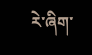རེ་ཞིག་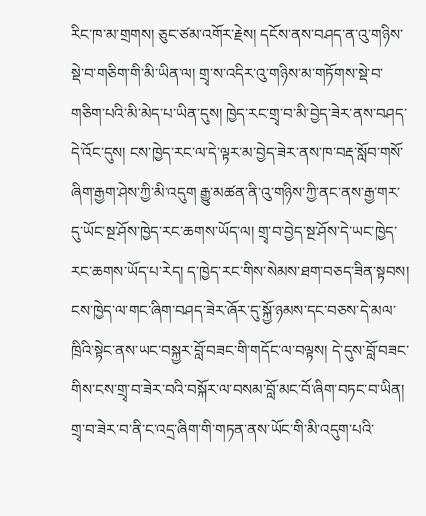རིང་ཁ་མ་གྲགས། ཅུང་ཙམ་འགོར་རྗེས། དངོས་ནས་བཤད་ན་འུ་གཉིས་སྡེ་བ་གཅིག་གི་མི་ཡིན་ལ། གྲྭ་ས་འདིར་འུ་གཉིས་མ་གཏོགས་སྡེ་བ་གཅིག་པའི་མི་མེད་པ་ཡིན་དུས། ཁྱེད་རང་གྲྭ་བ་མི་བྱེད་ཟེར་ནས་བཤད་དེ་འོང་དུས། ངས་ཁྱེད་རང་ལ་དེ་ལྟར་མ་བྱེད་ཟེར་ནས་ཁ་བརྡ་སློབ་གསོ་ཞིག་རྒྱག་ཤེས་ཀྱི་མི་འདུག རྒྱུ་མཚན་ནི་འུ་གཉིས་ཀྱི་ནང་ནས་རྒྱ་གར་དུ་ཡོང་སྔ་ཤོས་ཁྱེད་རང་ཆགས་ཡོད་ལ། གྲྭ་བ་བྱེད་སྔ་ཤོས་དེ་ཡང་ཁྱེད་རང་ཆགས་ཡོད་པ་རེད། ད་ཁྱེད་རང་གིས་སེམས་ཐག་བཅད་ཟིན་སྟབས། ངས་ཁྱེད་ལ་གང་ཞིག་བཤད་ཟེར་ཞོར་དུ་སྐྱོ་ཉམས་དང་བཅས་དེ་མལ་ཁྲིའི་སྟེང་ནས་ཡང་བསྐྱར་བློ་བཟང་གི་གདོང་ལ་བལྟས། དེ་དུས་བློ་བཟང་གིས་ངས་གྲྭ་བ་ཟེར་བའི་བསྐོར་ལ་བསམ་བློ་མང་བོ་ཞིག་བཏང་བ་ཡིན། གྲྭ་བ་ཟེར་བ་ནི་ང་འདྲ་ཞིག་གི་གཏན་ནས་ཡོང་གི་མི་འདུག་པའི་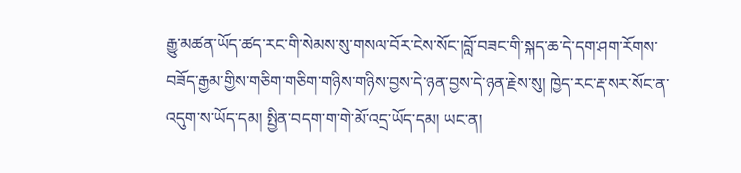རྒྱུ་མཚན་ཡོད་ཚད་རང་གི་སེམས་སུ་གསལ་བོར་ངེས་སོང་།བློ་བཟང་གི་སྐད་ཆ་དེ་དག་ཤག་རོགས་བཟོད་རྒྱམ་གྱིས་གཅིག་གཅིག་གཉིས་གཉིས་བྱས་དེ་ཉན་བྱས་དེ་ཉན་རྗེས་སུ། ཁྱེད་རང་རྡ་སར་སོང་ན་འདུག་ས་ཡོད་དམ། སྤྱིན་བདག་ག་གེ་མོ་འདྲ་ཡོད་དམ། ཡང་ན།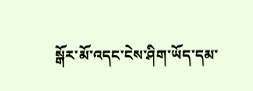སྒོར་མོ་འདང་ངེས་ཤིག་ཡོད་དམ་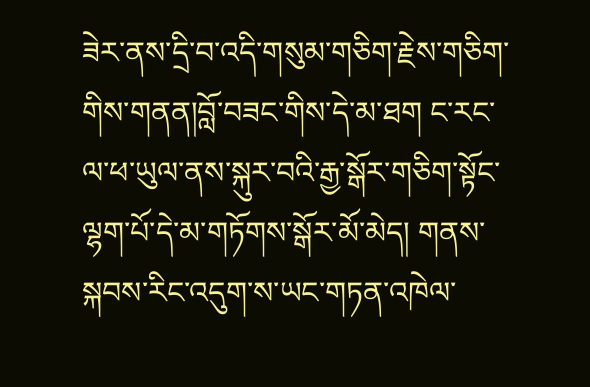ཟེར་ནས་དྲི་བ་འདི་གསུམ་གཅིག་རྗེས་གཅིག་གིས་གནན།བློ་བཟང་གིས་དེ་མ་ཐག ང་རང་ལ་ཕ་ཡུལ་ནས་སྐུར་བའི་རྒྱ་སྒོར་གཅིག་སྟོང་ལྷག་པོ་དེ་མ་གཏོགས་སྒོར་མོ་མེད། གནས་སྐབས་རིང་འདུག་ས་ཡང་གཏན་འཁེལ་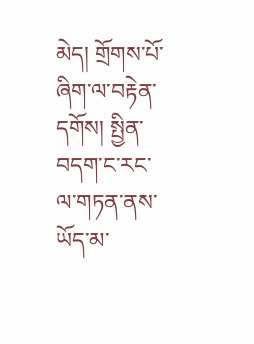མེད། གྲོགས་པོ་ཞིག་ལ་བརྟེན་དགོས། སྤྱིན་བདག་ང་རང་ལ་གཏན་ནས་ཡོད་མ་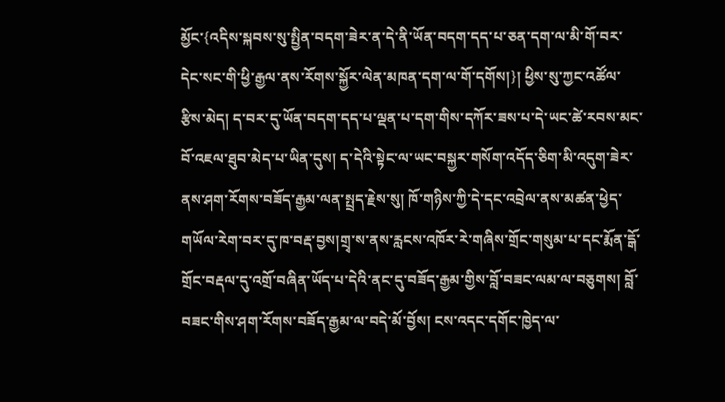མྱོང་{འདིས་སྐབས་སུ་སྤྱིན་བདག་ཟེར་ན་དེ་ནི་ཡོན་བདག་དད་པ་ཅན་དག་ལ་མི་གོ་བར་དེང་སང་གི་ཕྱི་རྒྱལ་ནས་རོགས་སྐྱོར་ལེན་མཁན་དག་ལ་གོ་དགོས།}། ཕྱིས་སུ་ཀྱང་འཚོལ་རྩིས་མེད། ད་བར་དུ་ཡོན་བདག་དད་པ་ལྡན་པ་དག་གིས་དཀོར་ཟས་པ་དེ་ཡང་ཚེ་རབས་མང་བོ་འཇལ་ཐུབ་མེད་པ་ཡིན་དུས། ད་དེའི་སྟེང་ལ་ཡང་བསྐྱར་གསོག་འདོད་ཅིག་མི་འདུག་ཟེར་ནས་ཤག་རོགས་བཟོད་རྒྱམ་ལན་སྤྲད་རྗེས་སུ། ཁོ་གཉིས་ཀྱི་དེ་དང་འབྲེལ་ནས་མཚན་ཕྱེད་གཡོལ་རེག་བར་དུ་ཁ་བརྡ་བྱས།གྲྭ་ས་ནས་རླངས་འཁོར་རེ་གཞིས་གྲོང་གསུམ་པ་དང་རྨོན་དྒོ་གྲོང་བརྡལ་དུ་འགྲོ་བཞིན་ཡོད་པ་དེའི་ནང་དུ་བཟོད་རྒྱམ་གྱིས་བློ་བཟང་ལམ་ལ་བཅུགས། བློ་བཟང་གིས་ཤག་རོགས་བཟོད་རྒྱམ་ལ་བདེ་མོ་བྱོས། ངས་འདང་དགོང་ཁྱེད་ལ་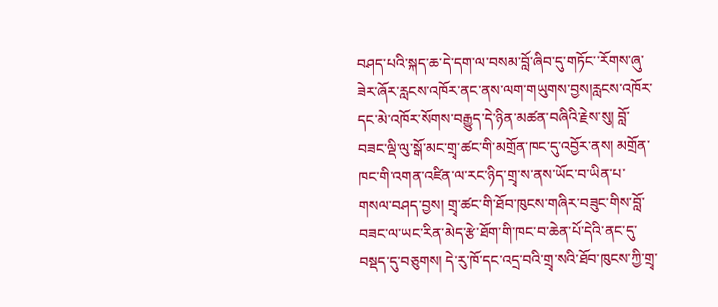བཤད་པའི་སྐད་ཆ་དེ་དག་ལ་བསམ་བློ་ཞིབ་དུ་གཏོང་་རོགས་ཞུ་ཟེར་ཞོར་རླངས་འཁོར་ནང་ནས་ལག་གཡུགས་བྱས།རླངས་འཁོར་དང་མེ་འཁོར་སོགས་བརྒྱུད་དེ་ཉིན་མཚན་བཞིའི་རྗེས་སུ། བློ་བཟང་ལྡི་ལུ་སྒོ་མང་གྲྭ་ཚང་གི་མགྲོན་ཁང་དུ་འབྱོར་ནས། མགྲོན་ཁང་གི་འགན་འཛིན་ལ་རང་ཉིད་གྲྭ་ས་ནས་ཡོང་བ་ཡིན་པ་གསལ་བཤད་བྱས། གྲྭ་ཚང་གི་ཐོབ་ཁུངས་གཞིར་བཟུང་གིས་བློ་བཟང་ལ་ཡང་རིན་མེད་རྩེ་ཐོག་གི་ཁང་བ་ཆེན་པོ་དེའི་ནང་དུ་བསྡད་དུ་བཅུགས། དེ་རུ་ཁོ་དང་འདྲ་བའི་གྲྭ་སའི་ཐོབ་ཁུངས་ཀྱི་གྲྭ་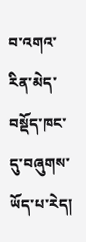བ་འགའ་རིན་མེད་བསྡོད་ཁང་དུ་བཞུགས་ཡོད་པ་རེད།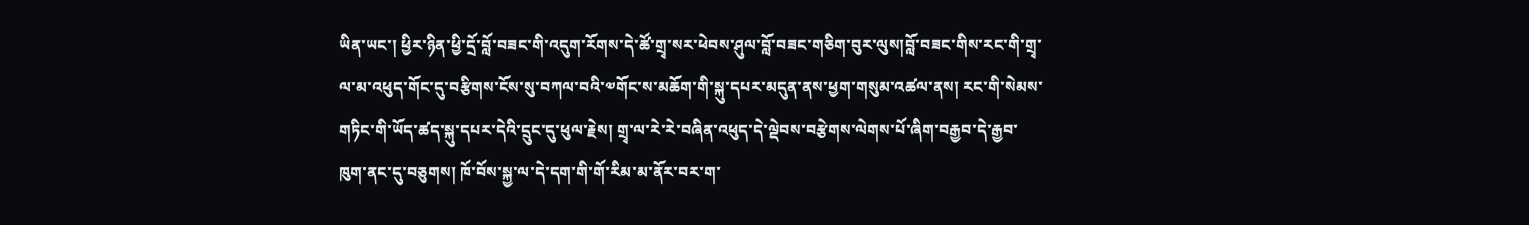ཡིན་ཡང་། ཕྱིར་ཉིན་ཕྱི་དྲོ་བློ་བཟང་གི་འདུག་རོགས་དེ་ཚོ་གྲྭ་སར་ཕེབས་ཤུལ་བློ་བཟང་གཅིག་བུར་ལུས།བློ་བཟང་གིས་རང་གི་གྲྭ་ལ་མ་འཕུད་གོང་དུ་བརྩིགས་ངོས་སུ་བཀལ་བའི་༧གོང་ས་མཆོག་གི་སྐུ་དཔར་མདུན་ནས་ཕྱག་གསུམ་འཚལ་ནས། རང་གི་སེམས་གཏིང་གི་ཡོད་ཚད་སྐུ་དཔར་དེའི་དྲུང་དུ་ཕུལ་རྗེས། གྲྭ་ལ་རེ་རེ་བཞིན་འཕུད་དེ་ལྡེབས་བརྩེགས་ལེགས་པོ་ཞིག་བརྒྱབ་དེ་རྒྱབ་ཁུག་ནང་དུ་བཅུགས། ཁོ་བོས་སྐྱ་ལ་དེ་དག་གི་གོ་རིམ་མ་ནོར་བར་ག་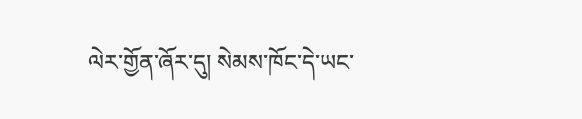ལེར་གྱོན་ཞོར་དུ། སེམས་ཁོང་དེ་ཡང་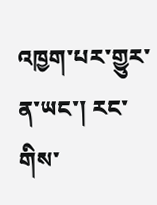འཁྱག་པར་གྱུར་ན་ཡང་། རང་གིས་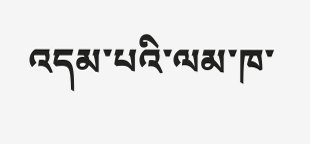འདམ་པའི་ལམ་ཁ་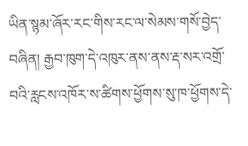ཡིན་སྙམ་ཞོར་རང་གིས་རང་ལ་སེམས་གསོ་བྱེད་བཞིན། རྒྱབ་ཁུག་དེ་འཁུར་ནས་ནས་རྡ་སར་འགྲོ་བའི་རླངས་འཁོར་ས་ཚིགས་ཕྱོགས་སུ་ཁ་ཕྱོགས་དེ་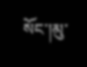སོང་།མུ་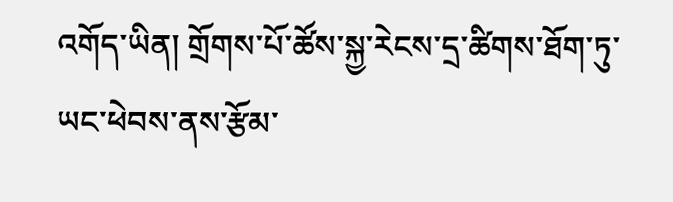འགོད་ཡིན། གྲོགས་པོ་ཚོས་སྐྱ་རེངས་དྲ་ཚིགས་ཐོག་ཏུ་ཡང་ཕེབས་ནས་རྩོམ་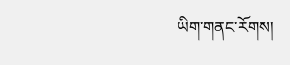ཡིག་གནང་རོགས།